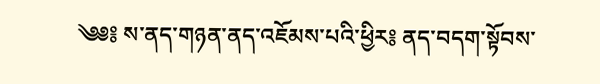༄༅༔ ས་ནད་གཉན་ནད་འཇོམས་པའི་ཕྱིར༔ ནད་བདག་སྟོབས་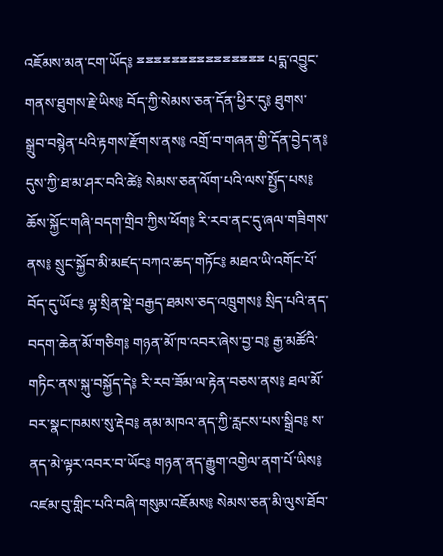འཇོམས་མན་ངག་ཡོད༔ ྈྈྈྈྈྈྈྈྈྈྈྈྈྈྈ པདྨ་འབྱུང་གནས་ཐུགས་རྗེ་ཡིས༔ བོད་ཀྱི་སེམས་ཅན་དོན་ཕྱིར་དུ༔ ཐུགས་སྒྲུབ་བསྙེན་པའི་རྟགས་རྫོགས་ནས༔ འགྲོ་བ་གཞན་གྱི་དོན་བྱེད་ན༔ དུས་ཀྱི་ཐ་མ་ཤར་བའི་ཚེ༔ སེམས་ཅན་ལོག་པའི་ལས་སྤྱོད་པས༔ ཆོས་སྐྱོང་གཞི་བདག་གྲིབ་ཀྱིས་ཕོག༔ རི་རབ་ནང་དུ་ཞལ་གཟིགས་ནས༔ སྲུང་སྐྱོབ་མི་མཛད་བཀའ་ཆད་གཏོང༔ མཐའ་ཡི་འགོང་པོ་བོད་དུ་ཡོང༔ ལྷ་སྲིན་སྡེ་བརྒྱད་ཐམས་ཅད་འཁྲུགས༔ སྲིད་པའི་ནད་བདག་ཆེན་མོ་གཅིག༔ གཉན་མོ་ཁ་འབར་ཞེས་བྱ་བ༔ རྒྱ་མཚོའི་གཏིང་ནས་སྐུ་བསྐྱོད་དེ༔ རི་རབ་ཟོམ་ལ་རྟེན་བཅས་ནས༔ ཐལ་མོ་བར་སྣང་ཁམས་སུ་རྡེབ༔ ནམ་མཁའ་ནད་ཀྱི་རླངས་པས་སྒྲིབ༔ ས་ནད་མེ་ལྟར་འབར་བ་ཡོང༔ གཉན་ནད་རྒྱུག་འགྱེལ་ནག་པོ་ཡིས༔ འཛམ་བུ་གླིང་པའི་བཞི་གསུམ་འཇོམས༔ སེམས་ཅན་མི་ལུས་ཐོབ་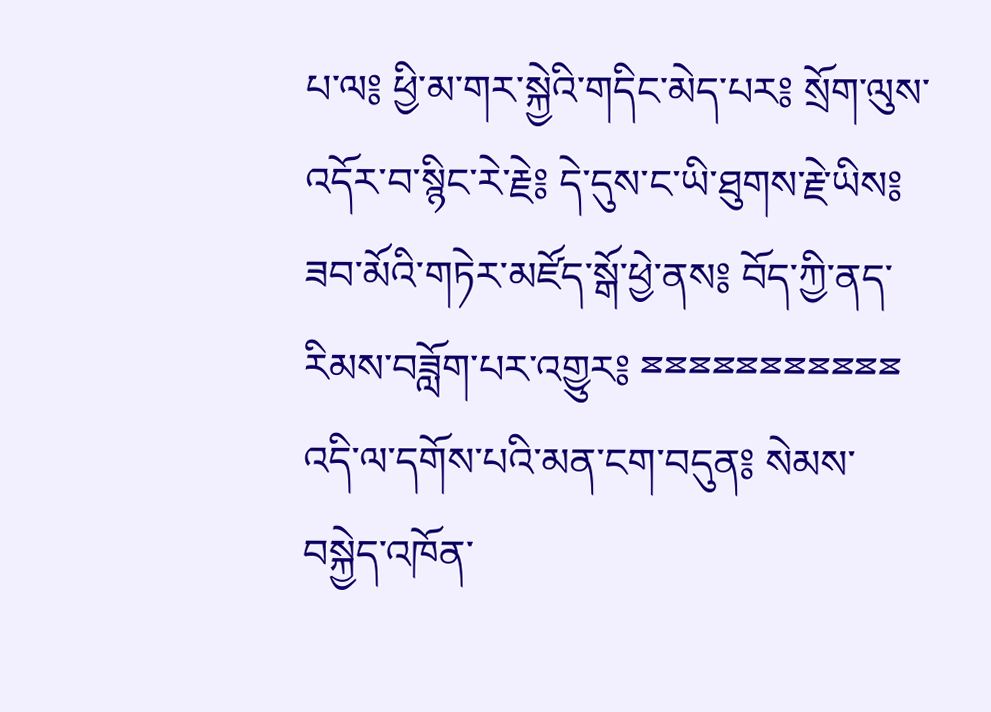པ་ལ༔ ཕྱི་མ་གར་སྐྱེའི་གདིང་མེད་པར༔ སྲོག་ལུས་འདོར་བ་སྙིང་རེ་རྗེ༔ དེ་དུས་ང་ཡི་ཐུགས་རྗེ་ཡིས༔ ཟབ་མོའི་གཏེར་མཛོད་སྒོ་ཕྱེ་ནས༔ བོད་ཀྱི་ནད་རིམས་བཟློག་པར་འགྱུར༔ ྈྈྈྈྈྈྈྈྈྈྈ འདི་ལ་དགོས་པའི་མན་ངག་བདུན༔ སེམས་བསྐྱེད་འཁོན་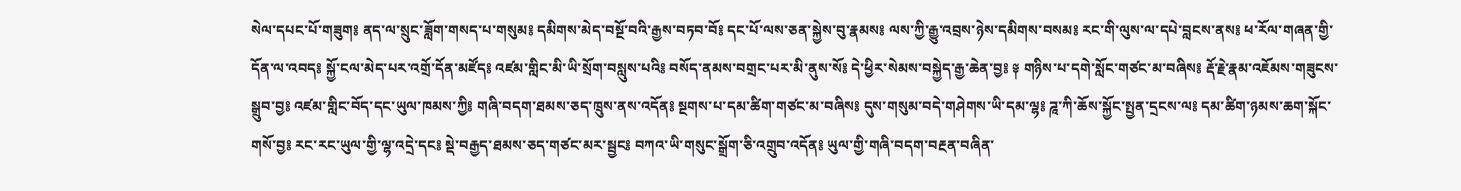སེལ་དཔང་པོ་གཟུག༔ ནད་ལ་སྲུང་ཟློག་གསད་པ་གསུམ༔ དམིགས་མེད་བསྔོ་བའི་རྒྱས་བཏབ་བོ༔ དང་པོ་ལས་ཅན་སྐྱེས་བུ་རྣམས༔ ལས་ཀྱི་རྒྱུ་འབྲས་ཉེས་དམིགས་བསམ༔ རང་གི་ལུས་ལ་དཔེ་བླངས་ནས༔ ཕ་རོལ་གཞན་གྱི་དོན་ལ་འབད༔ སྐྱོ་ངལ་མེད་པར་འགྲོ་དོན་མཛོད༔ འཛམ་གླིང་མི་ཡི་སྲོག་བསླུས་པའི༔ བསོད་ནམས་བགྲང་པར་མི་ནུས་སོ༔ དེ་ཕྱིར་སེམས་བསྐྱེད་རྒྱ་ཆེན་བྱ༔ ༈ གཉིས་པ་དགེ་སློང་གཙང་མ་བཞིས༔ རྡོ་རྗེ་རྣམ་འཇོམས་གཟུངས་སྒྲུབ་བྱ༔ འཛམ་གླིང་བོད་དང་ཡུལ་ཁམས་ཀྱི༔ གཞི་བདག་ཐམས་ཅད་ཁྲུས་ནས་འདོན༔ སྔགས་པ་དམ་ཚིག་གཙང་མ་བཞིས༔ དུས་གསུམ་བདེ་གཤེགས་ཡི་དམ་ལྷ༔ ཌཱ་ཀི་ཆོས་སྐྱོང་སྤྱན་དྲངས་ལ༔ དམ་ཚིག་ཉམས་ཆག་སྐོང་གསོ་བྱ༔ རང་རང་ཡུལ་གྱི་ལྷ་འདྲེ་དང༔ སྡེ་བརྒྱད་ཐམས་ཅད་གཙང་མར་སྦྱང༔ བཀའ་ཡི་གསུང་སྒྲོག་ཅི་འགྲུབ་འདོན༔ ཡུལ་གྱི་གཞི་བདག་བརྔན་བཞིན་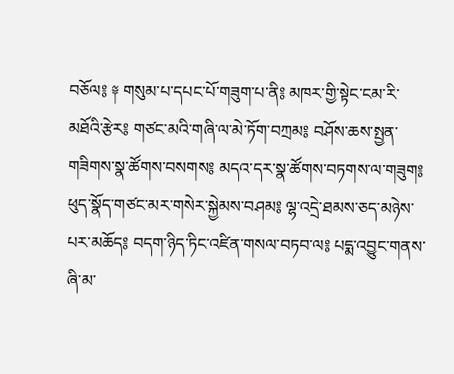བཅོལ༔ ༈ གསུམ་པ་དཔང་པོ་གཟུག་པ་ནི༔ མཁར་གྱི་སྟེང་ངམ་རི་མཐོའི་རྩེར༔ གཙང་མའི་གཞི་ལ་མེ་ཏོག་བཀྲམ༔ བཤོས་ཆས་སྤྱན་གཟིགས་སྣ་ཚོགས་བསགས༔ མདའ་དར་སྣ་ཚོགས་བཏགས་ལ་གཟུག༔ ཕུད་སྣོད་གཙང་མར་གསེར་སྐྱེམས་བཤམ༔ ལྷ་འདྲེ་ཐམས་ཅད་མཉེས་པར་མཆོད༔ བདག་ཉིད་ཏིང་འཛིན་གསལ་བཏབ་ལ༔ པདྨ་འབྱུང་གནས་ཞི་མ་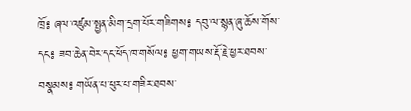ཁྲོ༔ ཞལ་འཛུམ་སྤྱན་མིག་དྲག་པོར་གཟིགས༔ དབུ་ལ་སྙན་ཞུ་ཆོས་གོས་དང༔ ཟབ་ཆེན་བེར་དང་ཕོད་ཁ་གསོལ༔ ཕྱག་གཡས་རྡོ་རྗེ་ཕྱར་ཐབས་བསྣམས༔ གཡོན་པ་ཕུར་པ་གཟིར་ཐབས་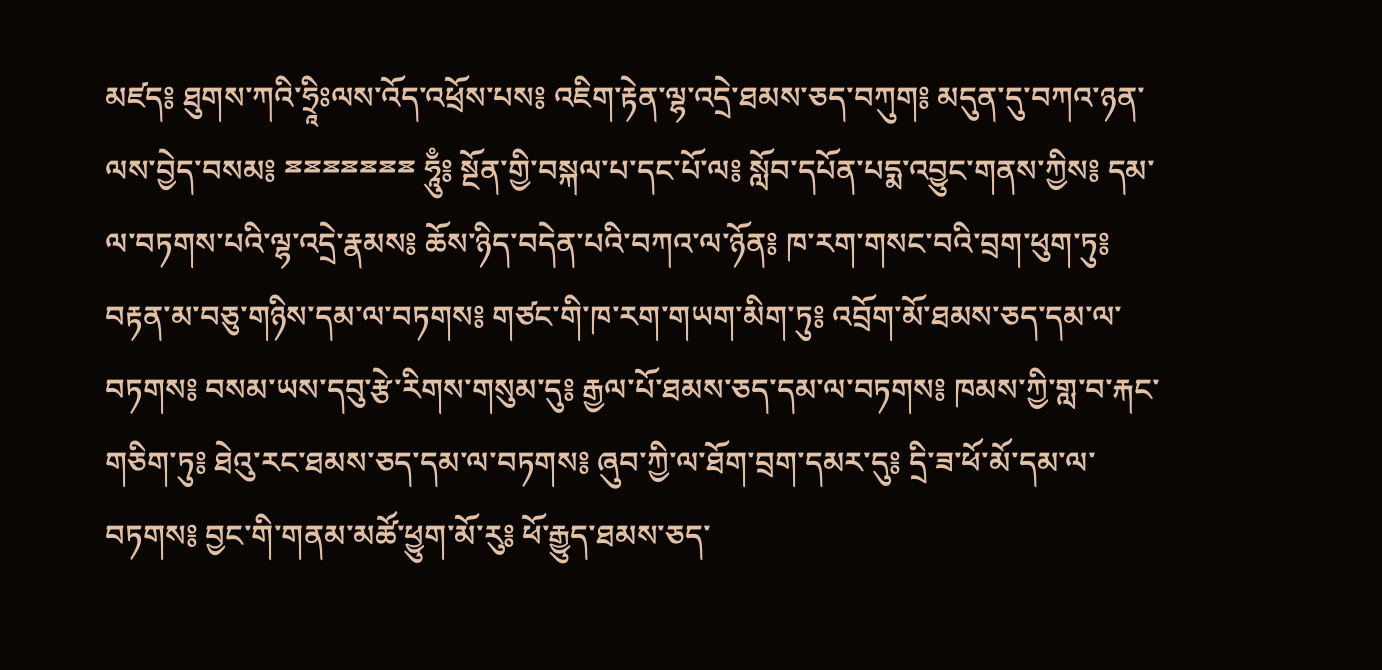མཛད༔ ཐུགས་ཀའི་ཧྲཱིཿལས་འོད་འཕྲོས་པས༔ འཇིག་རྟེན་ལྷ་འདྲེ་ཐམས་ཅད་བཀུག༔ མདུན་དུ་བཀའ་ཉན་ལས་བྱེད་བསམ༔ ྈྈྈྈྈྈྈ ཧཱུྃ༔ སྔོན་གྱི་བསྐལ་པ་དང་པོ་ལ༔ སློབ་དཔོན་པདྨ་འབྱུང་གནས་ཀྱིས༔ དམ་ལ་བཏགས་པའི་ལྷ་འདྲེ་རྣམས༔ ཆོས་ཉིད་བདེན་པའི་བཀའ་ལ་ཉོན༔ ཁ་རག་གསང་བའི་བྲག་ཕུག་ཏུ༔ བརྟན་མ་བཅུ་གཉིས་དམ་ལ་བཏགས༔ གཙང་གི་ཁ་རག་གཡག་མིག་ཏུ༔ འབྲོག་མོ་ཐམས་ཅད་དམ་ལ་བཏགས༔ བསམ་ཡས་དབུ་རྩེ་རིགས་གསུམ་དུ༔ རྒྱལ་པོ་ཐམས་ཅད་དམ་ལ་བཏགས༔ ཁམས་ཀྱི་གླ་བ་རྐང་གཅིག་ཏུ༔ ཐེའུ་རང་ཐམས་ཅད་དམ་ལ་བཏགས༔ ཞུབ་ཀྱི་ལ་ཐོག་བྲག་དམར་དུ༔ དྲི་ཟ་ཕོ་མོ་དམ་ལ་བཏགས༔ བྱང་གི་གནམ་མཚོ་ཕྱུག་མོ་རུ༔ ཕོ་རྒྱུད་ཐམས་ཅད་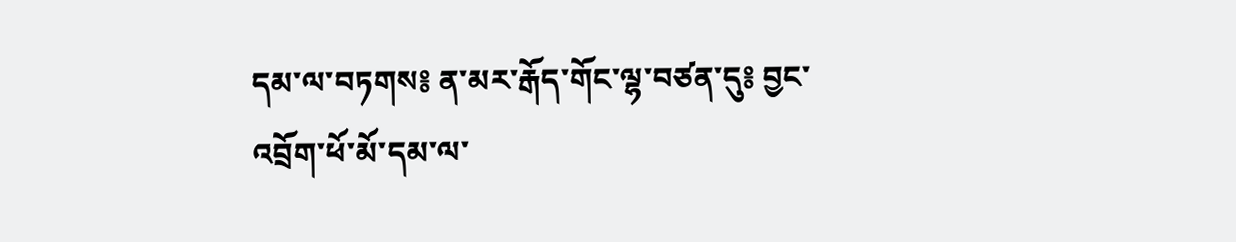དམ་ལ་བཏགས༔ ན་མར་རྒོད་གོང་ལྷ་བཙན་དུ༔ བྱང་འབྲོག་ཕོ་མོ་དམ་ལ་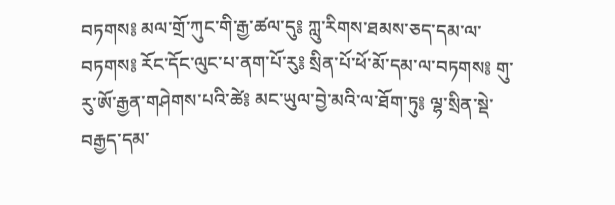བཏགས༔ མལ་གྲོ་ཀུང་གི་རྒྱ་ཚལ་དུ༔ ཀླུ་རིགས་ཐམས་ཅད་དམ་ལ་བཏགས༔ རོང་དོང་ལུང་པ་ནག་པོ་རུ༔ སྲིན་པོ་ཕོ་མོ་དམ་ལ་བཏགས༔ གུ་རུ་ཨོ་རྒྱན་གཤེགས་པའི་ཚེ༔ མང་ཡུལ་བྱེ་མའི་ལ་ཐོག་ཏུ༔ ལྷ་སྲིན་སྡེ་བརྒྱད་དམ་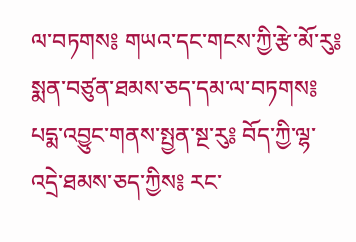ལ་བཏགས༔ གཡའ་དང་གངས་ཀྱི་རྩེ་མོ་རུ༔ སྨན་བཙུན་ཐམས་ཅད་དམ་ལ་བཏགས༔ པདྨ་འབྱུང་གནས་སྤྱན་སྔ་རུ༔ བོད་ཀྱི་ལྷ་འདྲེ་ཐམས་ཅད་ཀྱིས༔ རང་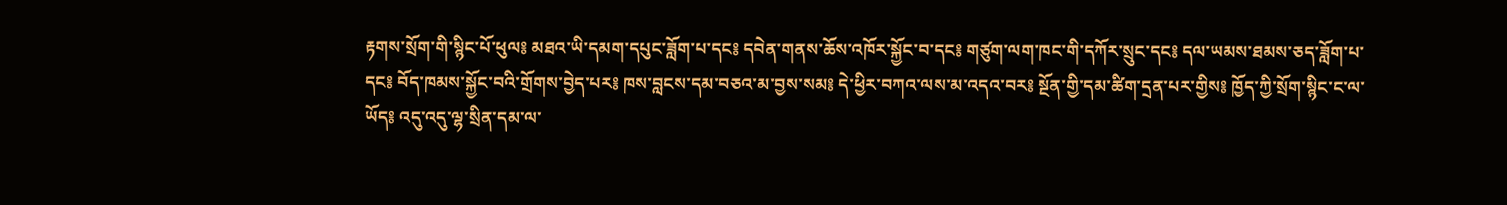རྟགས་སྲོག་གི་སྙིང་པོ་ཕུལ༔ མཐའ་ཡི་དམག་དཔུང་ཟློག་པ་དང༔ དབེན་གནས་ཆོས་འཁོར་སྐྱོང་བ་དང༔ གཙུག་ལག་ཁང་གི་དཀོར་སྲུང་དང༔ དལ་ཡམས་ཐམས་ཅད་ཟློག་པ་དང༔ བོད་ཁམས་སྐྱོང་བའི་གྲོགས་བྱེད་པར༔ ཁས་བླངས་དམ་བཅའ་མ་བྱས་སམ༔ དེ་ཕྱིར་བཀའ་ལས་མ་འདའ་བར༔ སྔོན་གྱི་དམ་ཚིག་དྲན་པར་གྱིས༔ ཁྱོད་ཀྱི་སྲོག་སྙིང་ང་ལ་ཡོད༔ འདུ་འདུ་ལྷ་སྲིན་དམ་ལ་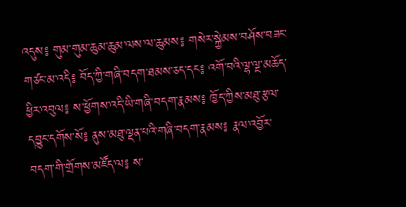འདུས༔ གུམ་གུམ་ཆུམ་ཆུམ་ལས་ལ་ཆུམས༔ གསེར་སྐྱེམས་བཤོས་བཟང་གཙང་མ་འདི༔ བོད་ཀྱི་གཞི་བདག་ཐམས་ཅད་དང༔ འགོ་བའི་ལྷ་ལྔ་མཆོད་ཕྱིར་འབུལ༔ ས་ཕྱོགས་འདི་ཡི་གཞི་བདག་རྣམས༔ ཁྱོད་ཀྱིས་མཐུ་རྩལ་དབྱུང་དགོས་སོ༔ ནུས་མཐུ་ལྡན་པའི་གཞི་བདག་རྣམས༔ རྣལ་འབྱོར་བདག་གི་གྲོགས་མཛོད་ལ༔ ས་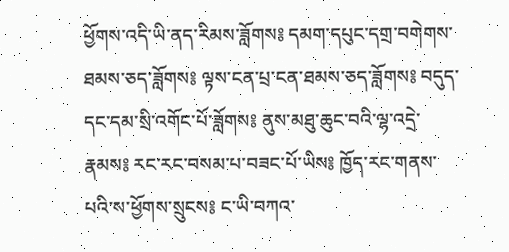ཕྱོགས་འདི་ཡི་ནད་རིམས་ཟློགས༔ དམག་དཔུང་དགྲ་བགེགས་ཐམས་ཅད་ཟློགས༔ ལྟས་ངན་པྲ་ངན་ཐམས་ཅད་ཟློགས༔ བདུད་དང་དམ་སྲི་འགོང་པོ་ཟློགས༔ ནུས་མཐུ་ཆུང་བའི་ལྷ་འདྲེ་རྣམས༔ རང་རང་བསམ་པ་བཟང་པོ་ཡིས༔ ཁྱོད་རང་གནས་པའི་ས་ཕྱོགས་སྲུངས༔ ང་ཡི་བཀའ་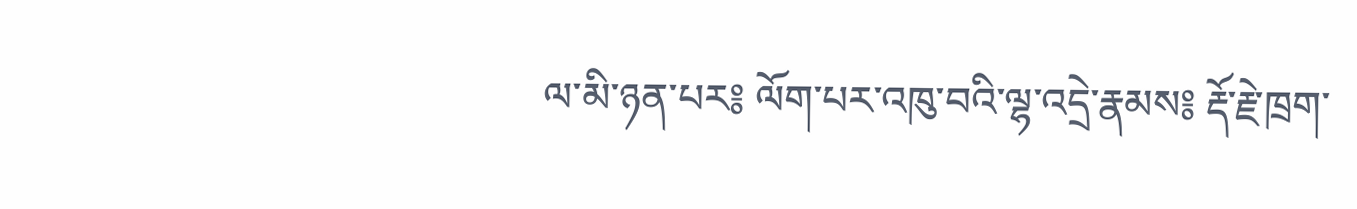ལ་མི་ཉན་པར༔ ལོག་པར་འཁུ་བའི་ལྷ་འདྲེ་རྣམས༔ རྡོ་རྗེ་ཁྲག་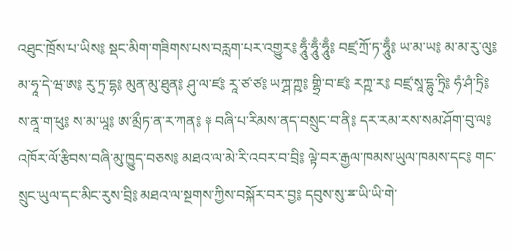འཐུང་ཁྲོས་པ་ཡིས༔ སྡང་མིག་གཟིགས་པས་བརླག་པར་འགྱུར༔ ཧཱུྃ་ཧཱུྃ་ཧཱུྃ༔ བཛྲ་ཀྲོ་ཏ་ཧཱུྃ༔ ཡ་མ་ཡ༔ མ་མ་རུ་ལུ༔ མ་ཧཱ་དེ་ཝ་ཨ༔ རུ་ཏྲ་དྷ༔ མུན་མུ་ཐུན༔ ཤུ་ལ་ཛ༔ རཱ་ཙ་ཙ༔ ཡཀྴ་ཀྵ༔ གྷྲི་བ་ཛ༔ རཀྵ་ར༔ བཛྲ་སཱ་དྷུ་ཏྲི༔ ཧཾ་ཤཾ་ཏྲི༔ ས་ནཱ་ག་ཕུ༔ ས་མ་ཡཱ༔ ཨ་མྲྀཏ་ན་ར་ཀན༔ ༈ བཞི་པ་རིམས་ནད་བསྲུང་བ་ནི༔ དར་རམ་རས་སམ་ཤོག་བུ་ལ༔ འཁོར་ལོ་རྩིབས་བཞི་མུ་ཁྱུད་བཅས༔ མཐའ་ལ་མེ་རི་འབར་བ་བྲི༔ ལྟེ་བར་རྒྱལ་ཁམས་ཡུལ་ཁམས་དང༔ གང་སྲུང་ཡུལ་དང་མིང་རུས་བྲི༔ མཐའ་ལ་སྔགས་ཀྱིས་བསྐོར་བར་བྱ༔ དབུས་སུ་ྈ་ཡི་ཡི་གེ་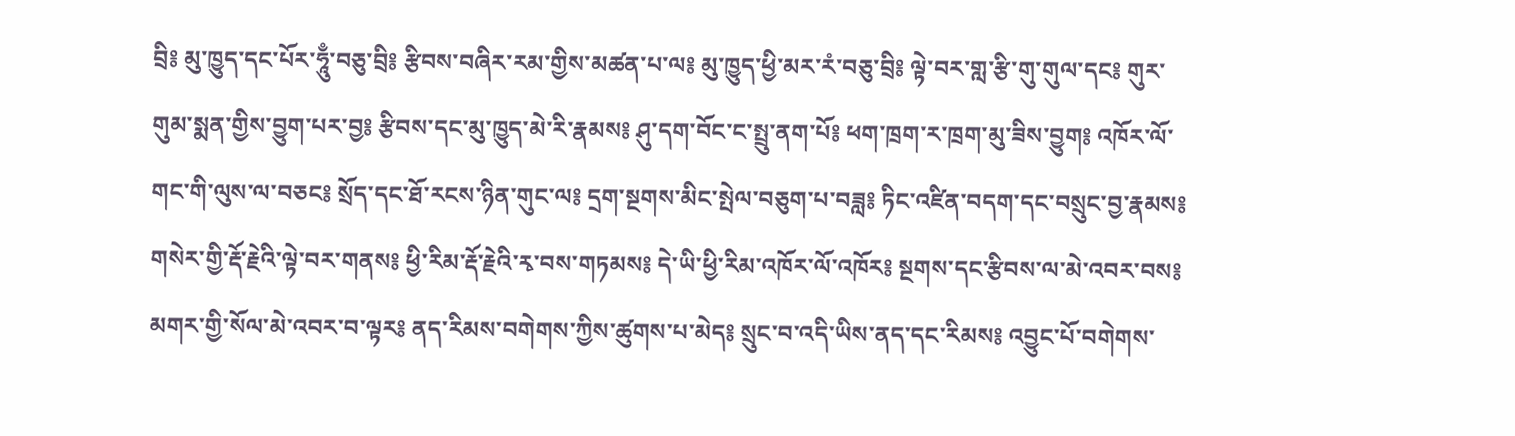བྲི༔ མུ་ཁྱུད་དང་པོར་ཧཱུྃ་བཅུ་བྲི༔ རྩིབས་བཞིར་རམ་གྱིས་མཚན་པ་ལ༔ མུ་ཁྱུད་ཕྱི་མར་རཾ་བཅུ་བྲི༔ ལྟེ་བར་གླ་རྩི་གུ་གུལ་དང༔ གུར་གུམ་སྨན་གྱིས་བྱུག་པར་བྱ༔ རྩིབས་དང་མུ་ཁྱུད་མེ་རི་རྣམས༔ ཤུ་དག་བོང་ང་སྤྲུ་ནག་པོ༔ ཕག་ཁྲག་ར་ཁྲག་མུ་ཟིས་བྱུག༔ འཁོར་ལོ་གང་གི་ལུས་ལ་བཅང༔ སྲོད་དང་ཐོ་རངས་ཉིན་གུང་ལ༔ དྲག་སྔགས་མིང་སྤེལ་བཅུག་པ་བཟླ༔ ཏིང་འཛིན་བདག་དང་བསྲུང་བྱ་རྣམས༔ གསེར་གྱི་རྡོ་རྗེའི་ལྟེ་བར་གནས༔ ཕྱི་རིམ་རྡོ་རྗེའི་རྭ་བས་གཏམས༔ དེ་ཡི་ཕྱི་རིམ་འཁོར་ལོ་འཁོར༔ སྔགས་དང་རྩིབས་ལ་མེ་འབར་བས༔ མགར་གྱི་སོལ་མེ་འབར་བ་ལྟར༔ ནད་རིམས་བགེགས་ཀྱིས་ཚུགས་པ་མེད༔ སྲུང་བ་འདི་ཡིས་ནད་དང་རིམས༔ འབྱུང་པོ་བགེགས་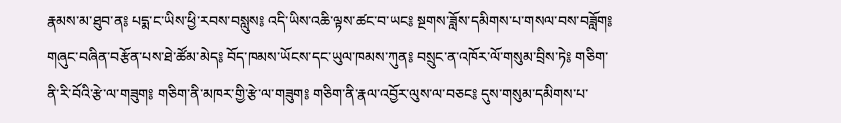རྣམས་མ་ཐུབ་ན༔ པདྨ་ང་ཡིས་ཕྱི་རབས་བསླུས༔ འདི་ཡིས་འཆི་ལྟས་ཚང་བ་ཡང༔ སྔགས་ཟློས་དམིགས་པ་གསལ་བས་བཟློག༔ གཞུང་བཞིན་བརྩོན་པས་ཐེ་ཚོམ་མེད༔ བོད་ཁམས་ཡོངས་དང་ཡུལ་ཁམས་ཀུན༔ བསྲུང་ན་འཁོར་ལོ་གསུམ་བྲིས་ཏེ༔ གཅིག་ནི་རི་བོའི་རྩེ་ལ་གཟུག༔ གཅིག་ནི་མཁར་གྱི་རྩེ་ལ་གཟུག༔ གཅིག་ནི་རྣལ་འབྱོར་ལུས་ལ་བཅང༔ དུས་གསུམ་དམིགས་པ་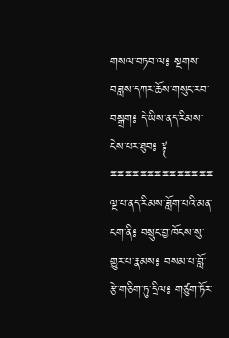གསལ་བཏབ་ལ༔ སྔགས་བཟླས་དཀར་ཆོས་གསུང་རབ་བསྒྲག༔ དེ་ཡིས་ནད་རིམས་ངེས་པར་ཐུབ༔ ༈ ྈྈྈྈྈྈྈྈྈྈྈྈྈྈ ལྔ་པ་ནད་རིམས་ཟློག་པའི་མན་ངག་ནི༔ བསྲུང་བྱ་ཁོངས་སུ་གྱུར་པ་རྣམས༔ བསམ་པ་བློ་རྩེ་གཅིག་ཏུ་དྲིལ༔ གཙུག་ཏོར་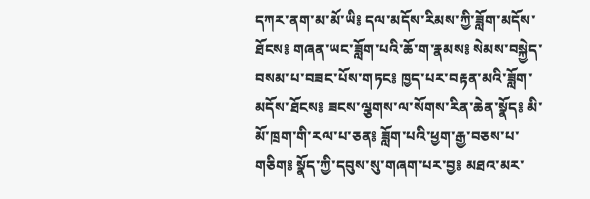དཀར་ནག་མ་མོ་ཡི༔ དལ་མདོས་རིམས་ཀྱི་ཟློག་མདོས་ཐོངས༔ གཞན་ཡང་ཟློག་པའི་ཆོ་ག་རྣམས༔ སེམས་བསྐྱེད་བསམ་པ་བཟང་པོས་གཏང༔ ཁྱད་པར་བརྟན་མའི་ཟློག་མདོས་ཐོངས༔ ཟངས་ལྕགས་ལ་སོགས་རིན་ཆེན་སྣོད༔ མི་མོ་ཁྲག་གི་རལ་པ་ཅན༔ ཟློག་པའི་ཕྱག་རྒྱ་བཅས་པ་གཅིག༔ སྣོད་ཀྱི་དབུས་སུ་གཞག་པར་བྱ༔ མཐའ་མར་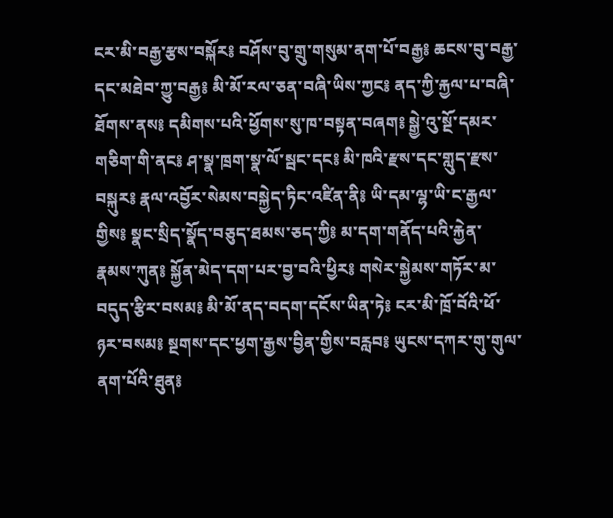ངར་མི་བརྒྱ་རྩས་བསྐོར༔ བཤོས་བུ་གྲུ་གསུམ་ནག་པོ་བརྒྱ༔ ཆངས་བུ་བརྒྱ་དང་མཐེབ་ཀྱུ་བརྒྱ༔ མི་མོ་རལ་ཅན་བཞི་ཡིས་ཀྱང༔ ནད་ཀྱི་རྐྱལ་པ་བཞི་ཐོགས་ནས༔ དམིགས་པའི་ཕྱོགས་སུ་ཁ་བསྟན་བཞག༔ སྒྱེ་འུ་སྔོ་དམར་གཅིག་གི་ནང༔ ཤ་སྣ་ཁྲག་སྣ་ལོ་སྦང་དང༔ མི་ཁའི་རྫས་དང་གླུད་རྫས་བསྐུར༔ རྣལ་འབྱོར་སེམས་བསྐྱེད་ཏིང་འཛིན་ནི༔ ཡི་དམ་ལྷ་ཡི་ང་རྒྱལ་གྱིས༔ སྣང་སྲིད་སྣོད་བཅུད་ཐམས་ཅད་ཀྱི༔ མ་དག་གནོད་པའི་རྐྱེན་རྣམས་ཀུན༔ སྐྱོན་མེད་དག་པར་བྱ་བའི་ཕྱིར༔ གསེར་སྐྱེམས་གཏོར་མ་བདུད་རྩིར་བསམ༔ མི་མོ་ནད་བདག་དངོས་ཡིན་ཏེ༔ ངར་མི་ཁྲོ་བོའི་ཕོ་ཉར་བསམ༔ སྔགས་དང་ཕྱག་རྒྱས་བྱིན་གྱིས་བརླབ༔ ཡུངས་དཀར་གུ་གུལ་ནག་པོའི་ཐུན༔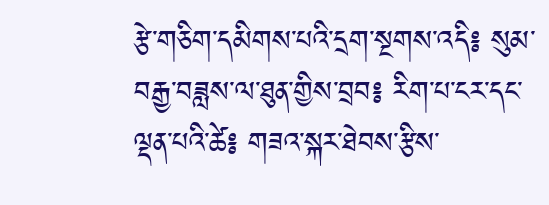རྩེ་གཅིག་དམིགས་པའི་དྲག་སྔགས་འདི༔ སུམ་བརྒྱ་བཟླས་ལ་ཐུན་གྱིས་བྲབ༔ རིག་པ་ངར་དང་ལྡན་པའི་ཚེ༔ གཟའ་སྐར་ཐེབས་རྩིས་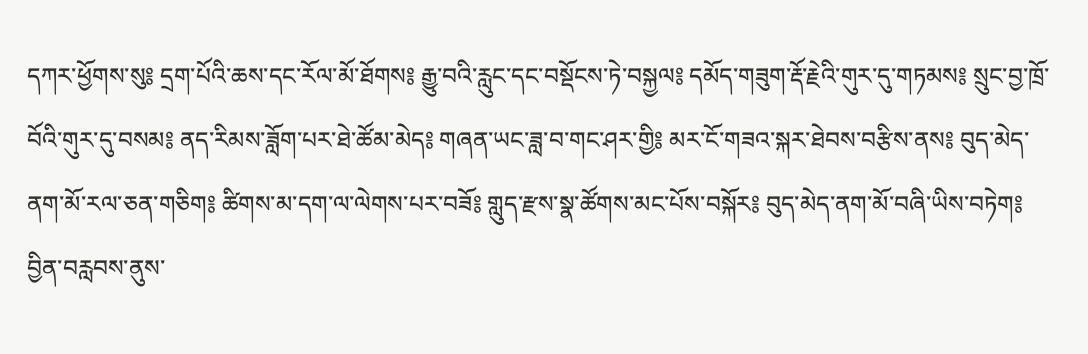དཀར་ཕྱོགས་སུ༔ དྲག་པོའི་ཆས་དང་རོལ་མོ་ཐོགས༔ རྒྱུ་བའི་རླུང་དང་བསྡོངས་ཏེ་བསྐྱལ༔ དམོད་གཟུག་རྡོ་རྗེའི་གུར་དུ་གཏམས༔ སྲུང་བྱ་ཁྲོ་བོའི་གུར་དུ་བསམ༔ ནད་རིམས་ཟློག་པར་ཐེ་ཚོམ་མེད༔ གཞན་ཡང་ཟླ་བ་གང་ཤར་གྱི༔ མར་ངོ་གཟའ་སྐར་ཐེབས་བརྩིས་ནས༔ བུད་མེད་ནག་མོ་རལ་ཅན་གཅིག༔ ཚིགས་མ་དག་ལ་ལེགས་པར་བཟོ༔ གླུད་རྫས་སྣ་ཚོགས་མང་པོས་བསྐོར༔ བུད་མེད་ནག་མོ་བཞི་ཡིས་བཏེག༔ བྱིན་བརླབས་ནུས་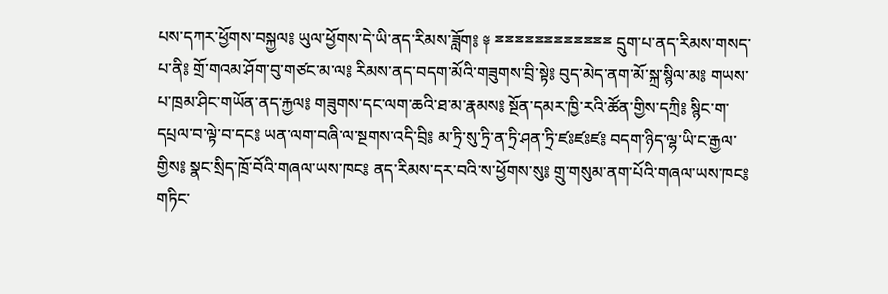པས་དཀར་ཕྱོགས་བསྐྱལ༔ ཡུལ་ཕྱོགས་དེ་ཡི་ནད་རིམས་ཟློག༔ ༈ ྈྈྈྈྈྈྈྈྈྈྈྈ དྲུག་པ་ནད་རིམས་གསད་པ་ནི༔ གྲོ་གའམ་ཤོག་བུ་གཙང་མ་ལ༔ རིམས་ནད་བདག་མོའི་གཟུགས་བྲི་སྟེ༔ བུད་མེད་ནག་མོ་སྐྲ་སྙིལ་མ༔ གཡས་པ་ཁྲམ་ཤིང་གཡོན་ནད་རྐྱལ༔ གཟུགས་དང་ལག་ཆའི་ཐ་མ་རྣམས༔ སྔོན་དམར་ཁྱི་རའི་ཚོན་གྱིས་དཀྲི༔ སྙིང་ག་དཔྲལ་བ་ལྟེ་བ་དང༔ ཡན་ལག་བཞི་ལ་སྔགས་འདི་བྲི༔ མ་ཏྲི་སུ་ཏྲི་ན་ཏྲི་ཤན་ཏྲི་ཛཿཛཿཛ༔ བདག་ཉིད་ལྷ་ཡི་ང་རྒྱལ་གྱིས༔ སྣང་སྲིད་ཁྲོ་བོའི་གཞལ་ཡས་ཁང༔ ནད་རིམས་དར་བའི་ས་ཕྱོགས་སུ༔ གྲུ་གསུམ་ནག་པོའི་གཞལ་ཡས་ཁང༔ གཏིང་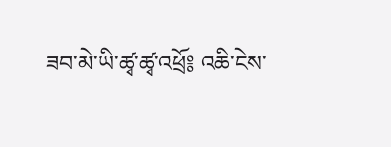ཟབ་མེ་ཡི་ཚྭ་ཚྭ་འཕྲོ༔ འཆི་ངེས་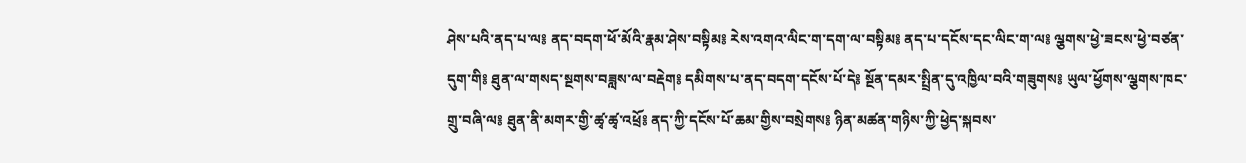ཤེས་པའི་ནད་པ་ལ༔ ནད་བདག་ཕོ་མོའི་རྣམ་ཤེས་བསྟིམ༔ རེས་འགའ་ལིང་ག་དག་ལ་བསྟིམ༔ ནད་པ་དངོས་དང་ལིང་ག་ལ༔ ལྕགས་ཕྱེ་ཟངས་ཕྱེ་བཙན་དུག་གི༔ ཐུན་ལ་གསད་སྔགས་བཟླས་ལ་བརྡེག༔ དམིགས་པ་ནད་བདག་དངོས་པོ་དེ༔ སྔོན་དམར་སྤྲིན་དུ་འཁྱིལ་བའི་གཟུགས༔ ཡུལ་ཕྱོགས་ལྕགས་ཁང་གྲུ་བཞི་ལ༔ ཐུན་ནི་མགར་གྱི་ཚྭ་ཚྭ་འཕྲོ༔ ནད་ཀྱི་དངོས་པོ་ཆམ་གྱིས་བསྲེགས༔ ཉིན་མཚན་གཉིས་ཀྱི་ཕྱེད་སྐབས་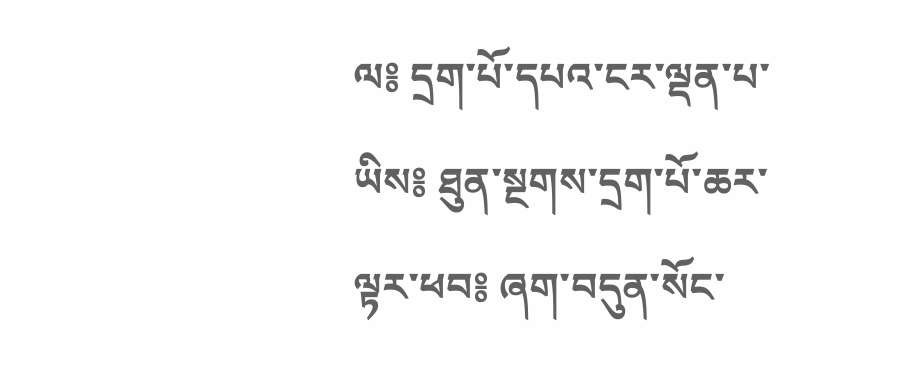ལ༔ དྲག་པོ་དཔའ་ངར་ལྡན་པ་ཡིས༔ ཐུན་སྔགས་དྲག་པོ་ཆར་ལྟར་ཕབ༔ ཞག་བདུན་སོང་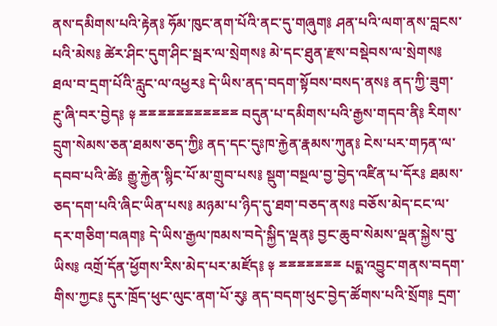ནས་དམིགས་པའི་རྟེན༔ ཧོམ་ཁུང་ནག་པོའི་ནང་དུ་གཞུག༔ ཤན་པའི་ལག་ནས་བླངས་པའི་མེས༔ ཚེར་ཤིང་དུག་ཤིང་སྦར་ལ་སྲེགས༔ མེ་དང་ཐུན་རྫས་བསྡེབས་ལ་སྲེགས༔ ཐལ་བ་དྲག་པོའི་རླུང་ལ་འཕྱར༔ དེ་ཡིས་ནད་བདག་སྟོབས་བསད་ནས༔ ནད་ཀྱི་ཟུག་རྔུ་ཞི་བར་བྱེད༔ ༈ ྈྈྈྈྈྈྈྈྈྈྈ བདུན་པ་དམིགས་པའི་རྒྱས་གདབ་ནི༔ རིགས་དྲུག་སེམས་ཅན་ཐམས་ཅད་ཀྱི༔ ནད་དང་དུཿཁ་རྐྱེན་རྣམས་ཀུན༔ ངེས་པར་གཏན་ལ་དབབ་པའི་ཚེ༔ རྒྱུ་རྐྱེན་སྙིང་པོ་མ་གྲུབ་པས༔ སྡུག་བསྔལ་བྱ་བྱེད་འཛིན་པ་དོར༔ ཐམས་ཅད་དག་པའི་ཞིང་ཡིན་པས༔ མཉམ་པ་ཉིད་དུ་ཐག་བཅད་ནས༔ བཅོས་མེད་ངང་ལ་དར་གཅིག་བཞག༔ དེ་ཡིས་རྒྱལ་ཁམས་བདེ་སྐྱིད་ལྡན༔ བྱང་ཆུབ་སེམས་ལྡན་སྐྱེས་བུ་ཡིས༔ འགྲོ་དོན་ཕྱོགས་རིས་མེད་པར་མཛོད༔ ༈ ྈྈྈྈྈྈྈ པདྨ་འབྱུང་གནས་བདག་གིས་ཀྱང༔ དུར་ཁྲོད་ཕུང་ལུང་ནག་པོ་རུ༔ ནད་བདག་ཕུང་བྱེད་ཚོགས་པའི་སྲོག༔ དྲག་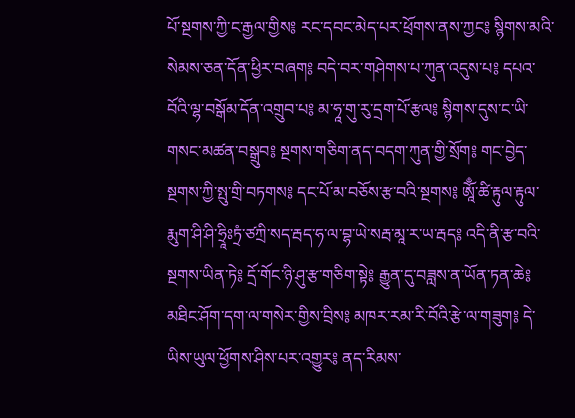པོ་སྔགས་ཀྱི་ང་རྒྱལ་གྱིས༔ རང་དབང་མེད་པར་ཕྲོགས་ནས་ཀྱང༔ སྙིགས་མའི་སེམས་ཅན་དོན་ཕྱིར་བཞག༔ བདེ་བར་གཤེགས་པ་ཀུན་འདུས་པ༔ དཔའ་བོའི་ལྷ་བསྒོམ་དོན་འགྲུབ་པ༔ མ་ཧཱ་གུ་རུ་དྲག་པོ་རྩལ༔ སྙིགས་དུས་ང་ཡི་གསང་མཚན་བསྒྲུབ༔ སྔགས་གཅིག་ནད་བདག་ཀུན་གྱི་སྲོག༔ གང་བྱེད་སྔགས་ཀྱི་སྤུ་གྲི་བཏགས༔ དང་པོ་མ་བཅོས་རྩ་བའི་སྔགས༔ ཨཱོྃ་ཚི་རྟུལ་རྟུལ་རྨུག་ཤི་ཤི་ཧྲཱིཿཏྲཾ་ཙཀྲི་སད་རྦད་ཧ་ལ་བྷ་ཡེ་སརྦ་མཱ་ར་ཡ་རྦད༔ འདི་ནི་རྩ་བའི་སྔགས་ཡིན་ཏེ༔ དྲོ་གོང་ཉི་ཤུ་རྩ་གཅིག་སྟེ༔ རྒྱུན་དུ་བཟླས་ན་ཡོན་ཏན་ཆེ༔ མཐིང་ཤོག་དག་ལ་གསེར་གྱིས་བྲིས༔ མཁར་རམ་རི་བོའི་རྩེ་ལ་གཟུག༔ དེ་ཡིས་ཡུལ་ཕྱོགས་ཤིས་པར་འགྱུར༔ ནད་རིམས་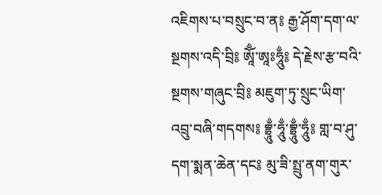འཇིགས་པ་བསྲུང་བ་ན༔ རྒྱ་ཤོག་དག་ལ་སྔགས་འདི་བྲི༔ ཨཱོྃ་ཨཱཿཧཱུྃ༔ དེ་རྗེས་རྩ་བའི་སྔགས་གཞུང་བྲི༔ མཇུག་ཏུ་སྲུང་ཡིག་འབྲུ་བཞི་གདགས༔ བྷྲཱུྃ་ཧཱུྃ་བྷྲཱུྃ་ཧཱུྃ༔ གླ་བ་ཤུ་དག་སྨན་ཆེན་དང༔ མུ་ཟི་སྤྲུ་ནག་གུར་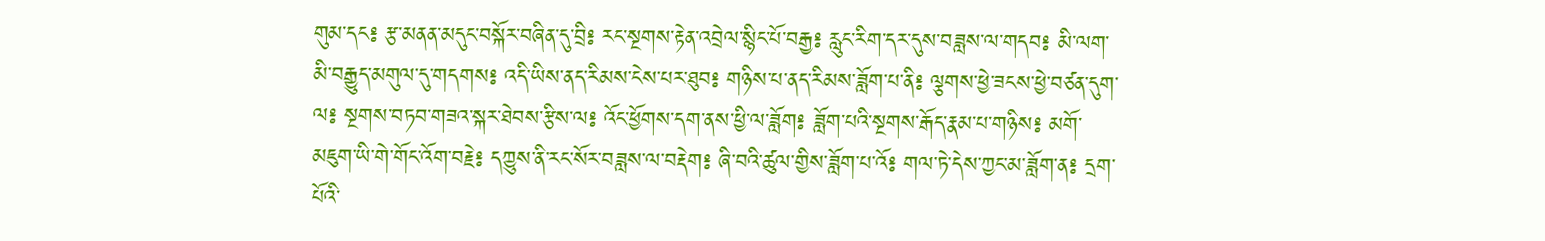གུམ་དང༔ རྩ་མནན་མདུང་བསྐོར་བཞིན་དུ་བྲི༔ རང་སྔགས་རྟེན་འབྲེལ་སྙིང་པོ་བརྒྱ༔ རླུང་རིག་དར་དུས་བཟླས་ལ་གདབ༔ མི་ལག་མི་བརྒྱུད་མགུལ་དུ་གདགས༔ འདི་ཡིས་ནད་རིམས་ངེས་པར་ཐུབ༔ གཉིས་པ་ནད་རིམས་ཟློག་པ་ནི༔ ལྕགས་ཕྱེ་ཟངས་ཕྱེ་བཙན་དུག་ལ༔ སྔགས་བཏབ་གཟའ་སྐར་ཐེབས་རྩིས་ལ༔ འོང་ཕྱོགས་དག་ནས་ཕྱི་ལ་ཟློག༔ ཟློག་པའི་སྔགས་རྒོད་རྣམ་པ་གཉིས༔ མགོ་མཇུག་ཡི་གེ་གོང་འོག་བརྗེ༔ དཀྱུས་ནི་རང་སོར་བཟླས་ལ་བརྡེག༔ ཞི་བའི་ཚུལ་གྱིས་ཟློག་པ་འོ༔ གལ་ཏེ་དེས་ཀྱང་མ་ཟློག་ན༔ དྲག་པོའི་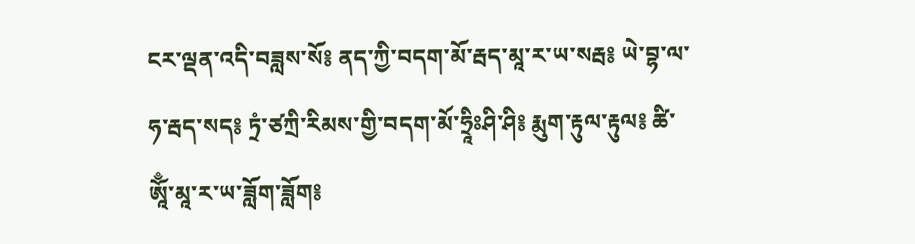ངར་ལྡན་འདི་བཟླས་སོ༔ ནད་ཀྱི་བདག་མོ་རྦད་མཱ་ར་ཡ་སརྦ༔ ཡེ་བྷ་ལ་ཧ་རྦད་སད༔ ཏྲཾ་ཙཀྲི་རིམས་གྱི་བདག་མོ་ཧྲཱིཿཤི་ཤི༔ རྨུག་རྟུལ་རྟུལ༔ ཚི་ཨཱོྃ་མཱ་ར་ཡ་ཟློག་ཟློག༔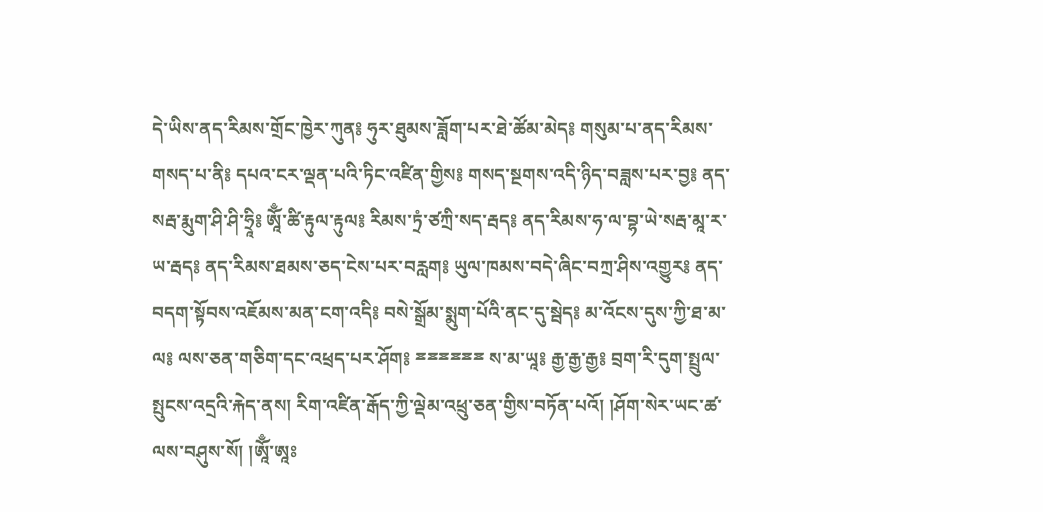དེ་ཡིས་ནད་རིམས་གྲོང་ཁྱེར་ཀུན༔ ཧུར་ཐུམས་ཟློག་པར་ཐེ་ཚོམ་མེད༔ གསུམ་པ་ནད་རིམས་གསད་པ་ནི༔ དཔའ་ངར་ལྡན་པའི་ཏིང་འཛིན་གྱིས༔ གསད་སྔགས་འདི་ཉིད་བཟླས་པར་བྱ༔ ནད་སརྦ་རྨུག་ཤི་ཤི་ཧྲཱི༔ ཨཱོྃ་ཚི་རྟུལ་རྟུལ༔ རིམས་ཏྲཾ་ཙཀྲི་སད་རྦད༔ ནད་རིམས་ཧ་ལ་བྷ་ཡེ་སརྦ་མཱ་ར་ཡ་རྦད༔ ནད་རིམས་ཐམས་ཅད་ངེས་པར་བརླག༔ ཡུལ་ཁམས་བདེ་ཞིང་བཀྲ་ཤིས་འགྱུར༔ ནད་བདག་སྟོབས་འཇོམས་མན་ངག་འདི༔ བསེ་སྒྲོམ་སྨུག་པོའི་ནང་དུ་སྦེད༔ མ་འོངས་དུས་ཀྱི་ཐ་མ་ལ༔ ལས་ཅན་གཅིག་དང་འཕྲད་པར་ཤོག༔ ྈྈྈྈྈྈ ས་མ་ཡཱ༔ རྒྱ་རྒྱ་རྒྱ༔ བྲག་རི་དུག་སྤྲུལ་སྤུངས་འདྲའི་རྐེད་ནས། རིག་འཛིན་རྒོད་ཀྱི་ལྡེམ་འཕྲུ་ཅན་གྱིས་བཏོན་པའོ། །ཤོག་སེར་ཡང་ཚ་ལས་བཤུས་སོ། །ཨཱོྃ་ཨཱཿ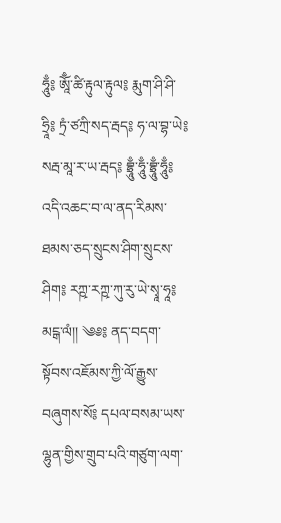ཧཱུྃ༔ ཨཱོྃ་ཚི་རྟུལ་རྟུལ༔ རྨུག་ཤི་ཤི་ཧྲཱི༔ ཏྲཾ་ཙཀྲི་སད་རྦད༔ ཧ་ལ་བྷ་ཡེ༔ སརྦ་མཱ་ར་ཡ་རྦད༔ བྷྲཱུྃ་ཧཱུྃ་བྷྲཱུྃ་ཧཱུྃ༔ འདི་འཆང་བ་ལ་ནད་རིམས་ཐམས་ཅད་སྲུངས་ཤིག་སྲུངས་ཤིག༔ རཀྵ་རཀྵ་ཀུ་རུ་ཡེ་སྭཱ་ཧཱ༔ མངྒ་ལཾ།། ༄༅༔ ནད་བདག་སྟོབས་འཇོམས་ཀྱི་ལོ་རྒྱུས་བཞུགས་སོ༔ དཔལ་བསམ་ཡས་ལྷུན་གྱིས་གྲུབ་པའི་གཙུག་ལག་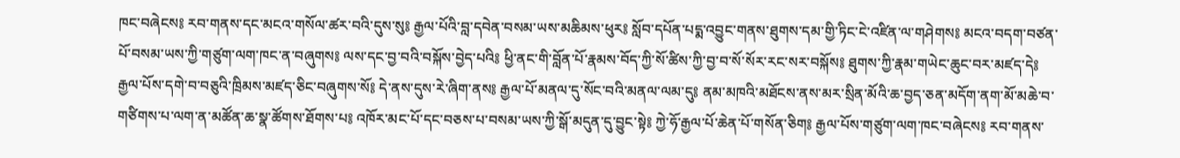ཁང་བཞེངས༔ རབ་གནས་དང་མངའ་གསོལ་ཚར་བའི་དུས་སུ༔ རྒྱལ་པོའི་བླ་དབེན་བསམ་ཡས་མཆིམས་ཕུར༔ སློབ་དཔོན་པདྨ་འབྱུང་གནས་ཐུགས་དམ་གྱི་ཏིང་ངེ་འཛིན་ལ་གཤེགས༔ མངའ་བདག་བཙན་པོ་བསམ་ཡས་ཀྱི་གཙུག་ལག་ཁང་ན་བཞུགས༔ ལས་དང་བྱ་བའི་བསྐོས་བྱེད་པའི༔ ཕྱི་ནང་གི་བློན་པོ་རྣམས་བོད་ཀྱི་སོ་ཚིས་ཀྱི་བྱ་བ་སོ་སོར་རང་སར་བསྐོས༔ ཐུགས་ཀྱི་རྣམ་གཡེང་ཆུང་བར་མཛད་དེ༔ རྒྱལ་པོས་དགེ་བ་བཅུའི་ཁྲིམས་མཛད་ཅིང་བཞུགས་སོ༔ དེ་ནས་དུས་རེ་ཞིག་ནས༔ རྒྱལ་པོ་མནལ་དུ་སོང་བའི་མནལ་ལམ་དུ༔ ནམ་མཁའི་མཐོངས་ནས་མར་སྲིན་མོའི་ཆ་བྱད་ཅན་མདོག་ནག་མོ་མཆེ་བ་གཙིགས་པ་ལག་ན་མཚོན་ཆ་སྣ་ཚོགས་ཐོགས་པ༔ འཁོར་མང་པོ་དང་བཅས་པ་བསམ་ཡས་ཀྱི་སྒོ་མདུན་དུ་བྱུང་སྟེ༔ ཀྱེ་ཧོ་རྒྱལ་པོ་ཆེན་པོ་གསོན་ཅིག༔ རྒྱལ་པོས་གཙུག་ལག་ཁང་བཞེངས༔ རབ་གནས་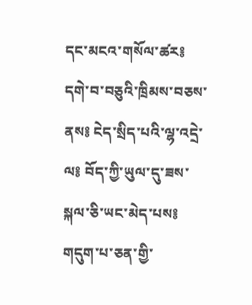དང་མངའ་གསོལ་ཚར༔ དགེ་བ་བཅུའི་ཁྲིམས་བཅས་ནས༔ ངེད་སྲིད་པའི་ལྷ་འདྲེ་ལ༔ བོད་ཀྱི་ཡུལ་དུ་ཟས་སྐལ་ཅི་ཡང་མེད་པས༔ གདུག་པ་ཅན་གྱི་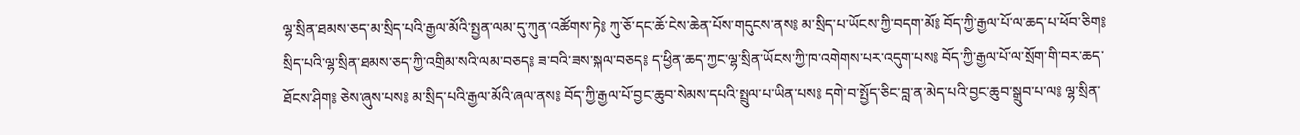ལྷ་སྲིན་ཐམས་ཅད་མ་སྲིད་པའི་རྒྱལ་མོའི་སྤྱན་ལམ་དུ་ཀུན་འཚོགས་ཏེ༔ ཀུ་ཅོ་དང་ཆོ་ངེས་ཆེན་པོས་གདུངས་ནས༔ མ་སྲིད་པ་ཡོངས་ཀྱི་བདག་མོ༔ བོད་ཀྱི་རྒྱལ་པོ་ལ་ཆད་པ་ཕོབ་ཅིག༔ སྲིད་པའི་ལྷ་སྲིན་ཐམས་ཅད་ཀྱི་འགྲིམ་སའི་ལམ་བཅད༔ ཟ་བའི་ཟས་སྐལ་བཅད༔ ད་ཕྱིན་ཆད་ཀྱང་ལྷ་སྲིན་ཡོངས་ཀྱི་ཁ་འགེགས་པར་འདུག་པས༔ བོད་ཀྱི་རྒྱལ་པོ་ལ་སྲོག་གི་བར་ཆད་ཐོངས་ཤིག༔ ཅེས་ཞུས་པས༔ མ་སྲིད་པའི་རྒྱལ་མོའི་ཞལ་ནས༔ བོད་ཀྱི་རྒྱལ་པོ་བྱང་ཆུབ་སེམས་དཔའི་སྤྲུལ་པ་ཡིན་པས༔ དགེ་བ་སྤྱོད་ཅིང་བླ་ན་མེད་པའི་བྱང་ཆུབ་སྒྲུབ་པ་ལ༔ ལྷ་སྲིན་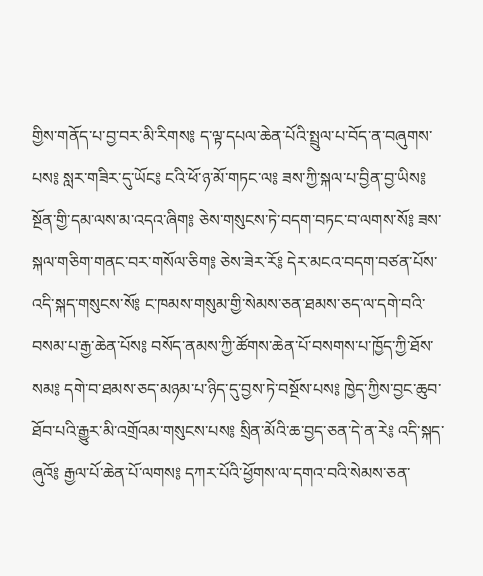གྱིས་གནོད་པ་བྱ་བར་མི་རིགས༔ ད་ལྟ་དཔལ་ཆེན་པོའི་སྤྲུལ་པ་བོད་ན་བཞུགས་པས༔ སླར་གཟིར་དུ་ཡོང༔ ངའི་ཕོ་ཉ་མོ་གཏང་ལ༔ ཟས་ཀྱི་སྐལ་པ་བྱིན་བྱ་ཡིས༔ སྔོན་གྱི་དམ་ལས་མ་འདའ་ཞིག༔ ཅེས་གསུངས་ཏེ་བདག་བཏང་བ་ལགས་སོ༔ ཟས་སྐལ་གཅིག་གནང་བར་གསོལ་ཅིག༔ ཅེས་ཟེར་རོ༔ དེར་མངའ་བདག་བཙན་པོས་འདི་སྐད་གསུངས་སོ༔ ང་ཁམས་གསུམ་གྱི་སེམས་ཅན་ཐམས་ཅད་ལ་དགེ་བའི་བསམ་པ་རྒྱ་ཆེན་པོས༔ བསོད་ནམས་ཀྱི་ཚོགས་ཆེན་པོ་བསགས་པ་ཁྱོད་ཀྱི་ཐོས་སམ༔ དགེ་བ་ཐམས་ཅད་མཉམ་པ་ཉིད་དུ་བྱས་ཏེ་བསྔོས་པས༔ ཁྱེད་ཀྱིས་བྱང་ཆུབ་ཐོབ་པའི་རྒྱུར་མི་འགྲོའམ་གསུངས་པས༔ སྲིན་མོའི་ཆ་བྱད་ཅན་དེ་ན་རེ༔ འདི་སྐད་ཞུའོ༔ རྒྱལ་པོ་ཆེན་པོ་ལགས༔ དཀར་པོའི་ཕྱོགས་ལ་དགའ་བའི་སེམས་ཅན་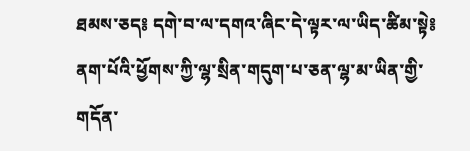ཐམས་ཅད༔ དགེ་བ་ལ་དགའ་ཞིང་དེ་ལྟར་ལ་ཡིད་ཚིམ་སྟེ༔ ནག་པོའི་ཕྱོགས་ཀྱི་ལྷ་སྲིན་གདུག་པ་ཅན་ལྷ་མ་ཡིན་གྱི་གདོན་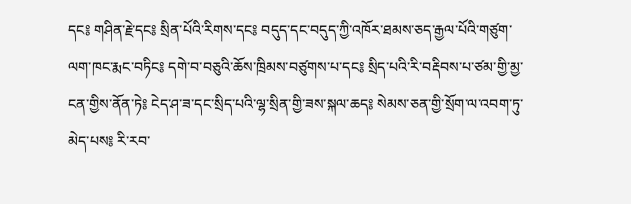དང༔ གཤིན་རྗེ་དང༔ སྲིན་པོའི་རིགས་དང༔ བདུད་དང་བདུད་ཀྱི་འཁོར་ཐམས་ཅད་རྒྱལ་པོའི་གཙུག་ལག་ཁང་རྨང་བཏིང༔ དགེ་བ་བཅུའི་ཆོས་ཁྲིམས་བཙུགས་པ་དང༔ སྲིད་པའི་རི་བརྡིབས་པ་ཙམ་གྱི་མྱ་ངན་གྱིས་ནོན་ཏེ༔ ངེད་ཤ་ཟ་དང་སྲིད་པའི་ལྷ་སྲིན་གྱི་ཟས་སྐལ་ཆད༔ སེམས་ཅན་གྱི་སྲོག་ལ་འབག་ཏུ་མེད་པས༔ རི་རབ་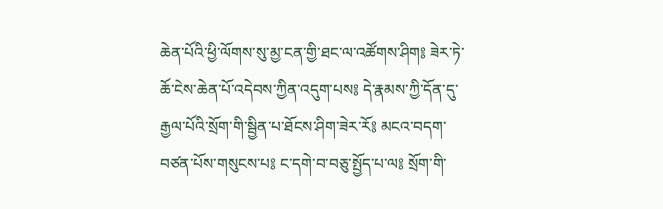ཆེན་པོའི་ཕྱི་ལོགས་སུ་མྱ་ངན་གྱི་ཐང་ལ་འཚོགས་ཤིག༔ ཟེར་ཏེ་ཆོ་ངེས་ཆེན་པོ་འདེབས་ཀྱིན་འདུག་པས༔ དེ་རྣམས་ཀྱི་དོན་དུ་རྒྱལ་པོའི་སྲོག་གི་སྦྱིན་པ་ཐོངས་ཤིག་ཟེར་རོ༔ མངའ་བདག་བཙན་པོས་གསུངས་པ༔ ང་དགེ་བ་བཅུ་སྤྱོད་པ་ལ༔ སྲོག་གི་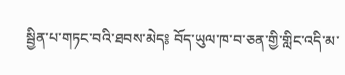སྦྱིན་པ་གཏང་བའི་ཐབས་མེད༔ བོད་ཡུལ་ཁ་བ་ཅན་གྱི་གླིང་འདི་མ་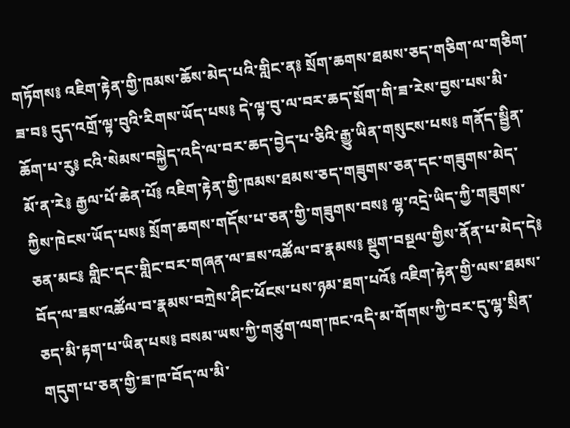གཏོགས༔ འཇིག་རྟེན་གྱི་ཁམས་ཆོས་མེད་པའི་གླིང་ན༔ སྲོག་ཆགས་ཐམས་ཅད་གཅིག་ལ་གཅིག་ཟ་བ༔ དུད་འགྲོ་ལྟ་བུའི་རིགས་ཡོད་པས༔ དེ་ལྟ་བུ་ལ་བར་ཆད་སྲོག་གི་ཟ་རེས་བྱས་པས་མི་ཆོག་པ་རུ༔ ངའི་སེམས་བསྐྱེད་འདི་ལ་བར་ཆད་བྱེད་པ་ཅིའི་རྒྱུ་ཡིན་གསུངས་པས༔ གནོད་སྦྱིན་མོ་ན་རེ༔ རྒྱལ་པོ་ཆེན་པོ༔ འཇིག་རྟེན་གྱི་ཁམས་ཐམས་ཅད་གཟུགས་ཅན་དང་གཟུགས་མེད་ཀྱིས་ཁེངས་ཡོད་པས༔ སྲོག་ཆགས་གདོས་པ་ཅན་གྱི་གཟུགས་བས༔ ལྷ་འདྲེ་ཡིད་ཀྱི་གཟུགས་ཅན་མང༔ གླིང་དང་གླིང་བར་གཞན་ལ་ཟས་འཚོལ་བ་རྣམས༔ སྡུག་བསྔལ་གྱིས་ནོན་པ་མེད་དེ༔ བོད་ལ་ཟས་འཚོལ་བ་རྣམས་བཀྲེས་ཤིང་ཕོངས་པས་ཉམ་ཐག་པའོ༔ འཇིག་རྟེན་གྱི་ལས་ཐམས་ཅད་མི་རྟག་པ་ཡིན་པས༔ བསམ་ཡས་ཀྱི་གཙུག་ལག་ཁང་འདི་མ་གོགས་ཀྱི་བར་དུ་ལྷ་སྲིན་གདུག་པ་ཅན་གྱི་ཟ་ཁ་བོད་ལ་མི་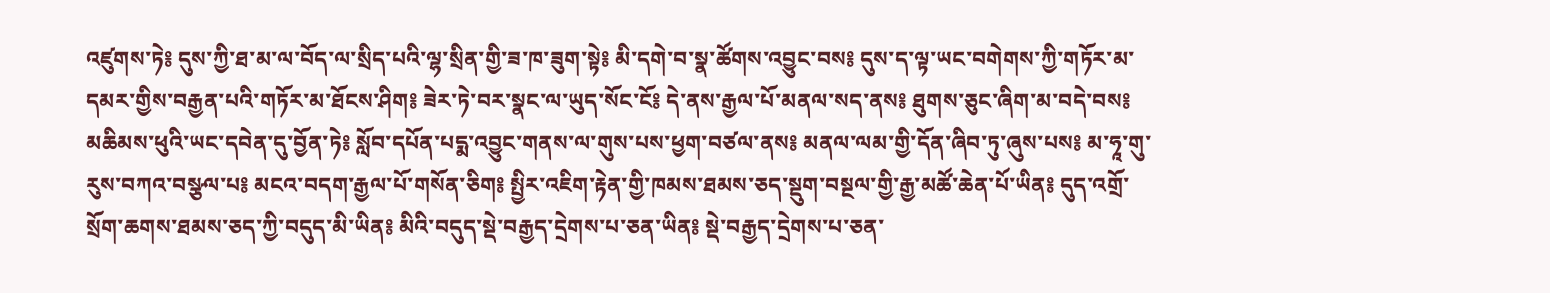འཛུགས་ཏེ༔ དུས་ཀྱི་ཐ་མ་ལ་བོད་ལ་སྲིད་པའི་ལྷ་སྲིན་གྱི་ཟ་ཁ་ཟུག་སྟེ༔ མི་དགེ་བ་སྣ་ཚོགས་འབྱུང་བས༔ དུས་ད་ལྟ་ཡང་བགེགས་ཀྱི་གཏོར་མ་དམར་གྱིས་བརྒྱན་པའི་གཏོར་མ་ཐོངས་ཤིག༔ ཟེར་ཏེ་བར་སྣང་ལ་ཡུད་སོང་ངོ༔ དེ་ནས་རྒྱལ་པོ་མནལ་སད་ནས༔ ཐུགས་ཅུང་ཞིག་མ་བདེ་བས༔ མཆིམས་ཕུའི་ཡང་དབེན་དུ་བྱོན་ཏེ༔ སློབ་དཔོན་པདྨ་འབྱུང་གནས་ལ་གུས་པས་ཕྱག་བཙལ་ནས༔ མནལ་ལམ་གྱི་དོན་ཞིབ་ཏུ་ཞུས་པས༔ མ་ཧཱ་གུ་རུས་བཀའ་བསྩལ་པ༔ མངའ་བདག་རྒྱལ་པོ་གསོན་ཅིག༔ སྤྱིར་འཇིག་རྟེན་གྱི་ཁམས་ཐམས་ཅད་སྡུག་བསྔལ་གྱི་རྒྱ་མཚོ་ཆེན་པོ་ཡིན༔ དུད་འགྲོ་སྲོག་ཆགས་ཐམས་ཅད་ཀྱི་བདུད་མི་ཡིན༔ མིའི་བདུད་སྡེ་བརྒྱད་དྲེགས་པ་ཅན་ཡིན༔ སྡེ་བརྒྱད་དྲེགས་པ་ཅན་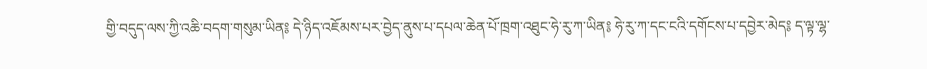གྱི་བདུད་ལས་ཀྱི་འཆི་བདག་གསུམ་ཡིན༔ དེ་ཉིད་འཇོམས་པར་བྱེད་ནུས་པ་དཔལ་ཆེན་པོ་ཁྲག་འཐུང་ཧེ་རུ་ཀ་ཡིན༔ ཧེ་རུ་ཀ་དང་ངའི་དགོངས་པ་དབྱེར་མེད༔ ད་ལྟ་ལྷ་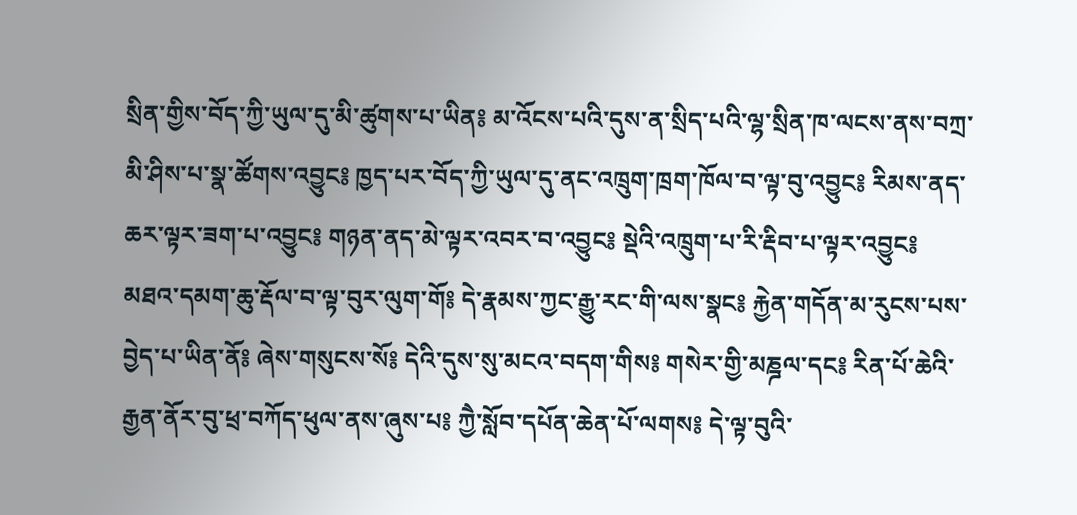སྲིན་གྱིས་བོད་ཀྱི་ཡུལ་དུ་མི་ཚུགས་པ་ཡིན༔ མ་འོངས་པའི་དུས་ན་སྲིད་པའི་ལྷ་སྲིན་ཁ་ལངས་ནས་བཀྲ་མི་ཤིས་པ་སྣ་ཚོགས་འབྱུང༔ ཁྱད་པར་བོད་ཀྱི་ཡུལ་དུ་ནང་འཁྲུག་ཁྲག་ཁོལ་བ་ལྟ་བུ་འབྱུང༔ རིམས་ནད་ཆར་ལྟར་ཟག་པ་འབྱུང༔ གཉན་ནད་མེ་ལྟར་འབར་བ་འབྱུང༔ སྡེའི་འཁྲུག་པ་རི་རྡིབ་པ་ལྟར་འབྱུང༔ མཐའ་དམག་ཆུ་རྡོལ་བ་ལྟ་བུར་ལུག་གོ༔ དེ་རྣམས་ཀྱང་རྒྱུ་རང་གི་ལས་སྣང༔ རྐྱེན་གདོན་མ་རུངས་པས་བྱེད་པ་ཡིན་ནོ༔ ཞེས་གསུངས་སོ༔ དེའི་དུས་སུ་མངའ་བདག་གིས༔ གསེར་གྱི་མཎྜལ་དང༔ རིན་པོ་ཆེའི་རྒྱན་ནོར་བུ་ཕྲ་བཀོད་ཕུལ་ནས་ཞུས་པ༔ ཀྱཻ་སློབ་དཔོན་ཆེན་པོ་ལགས༔ དེ་ལྟ་བུའི་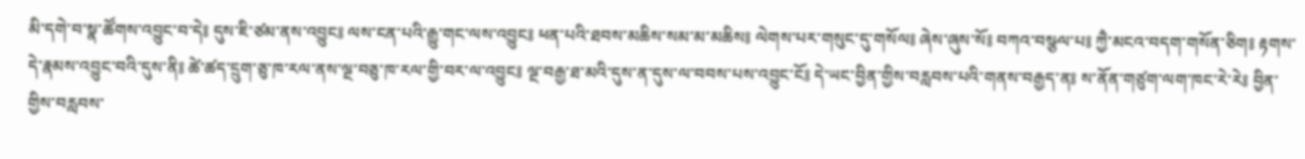མི་དགེ་བ་སྣ་ཚོགས་འབྱུང་བ་དེ༔ དུས་ཇི་ཙམ་ནས་འབྱུང༔ ལས་ངན་པའི་རྒྱུ་གང་ལས་འབྱུང༔ ཕན་པའི་ཐབས་མཆིས་སམ་མ་མཆིས༔ ལེགས་པར་གསུང་དུ་གསོལ༔ ཞེས་ཞུས་སོ༔ བཀའ་བསྩལ་པ༔ ཀྱཻ་མངའ་བདག་གསོན་ཅིག༔ རྟགས་དེ་རྣམས་འབྱུང་བའི་དུས་ནི༔ ཚེ་ཚད་དྲུག་ཅུ་ཁ་རལ་ནས་ལྔ་བཅུ་ཁ་རལ་གྱི་བར་ལ་འབྱུང༔ ལྔ་བརྒྱ་ཐ་མའི་དུས་ན་དུས་ལ་བབས་པས་འབྱུང་ངོ༔ དེ་ཡང་བྱིན་གྱིས་བརླབས་པའི་གནས་བརྒྱད་ན༔ ས་ནོན་གཙུག་ལག་ཁང་རེ་རེ༔ བྱིན་གྱིས་བརླབས་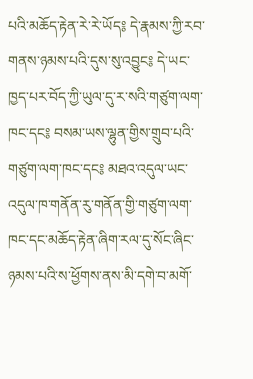པའི་མཆོད་རྟེན་རེ་རེ་ཡོད༔ དེ་རྣམས་ཀྱི་རབ་གནས་ཉམས་པའི་དུས་སུ་འབྱུང༔ དེ་ཡང་ཁྱད་པར་བོད་ཀྱི་ཡུལ་དུ་ར་སའི་གཙུག་ལག་ཁང་དང༔ བསམ་ཡས་ལྷུན་གྱིས་གྲུབ་པའི་གཙུག་ལག་ཁང་དང༔ མཐའ་འདུལ་ཡང་འདུལ་ཁ་གནོན་རུ་གནོན་གྱི་གཙུག་ལག་ཁང་དང་མཆོད་རྟེན་ཞིག་རལ་དུ་སོང་ཞིང་ཉམས་པའི་ས་ཕྱོགས་ནས་མི་དགེ་བ་མགོ་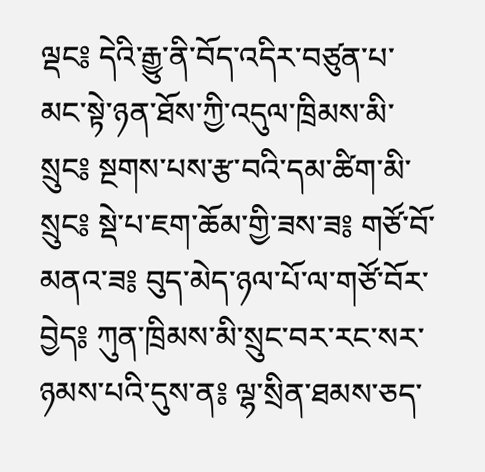ལྡང༔ དེའི་རྒྱུ་ནི་བོད་འདིར་བཙུན་པ་མང་སྟེ་ཉན་ཐོས་ཀྱི་འདུལ་ཁྲིམས་མི་སྲུང༔ སྔགས་པས་རྩ་བའི་དམ་ཚིག་མི་སྲུང༔ སྡེ་པ་ཇག་ཆོམ་གྱི་ཟས་ཟ༔ གཙོ་བོ་མནའ་ཟ༔ བུད་མེད་ཉལ་པོ་ལ་གཙོ་བོར་བྱེད༔ ཀུན་ཁྲིམས་མི་སྲུང་བར་རང་སར་ཉམས་པའི་དུས་ན༔ ལྷ་སྲིན་ཐམས་ཅད་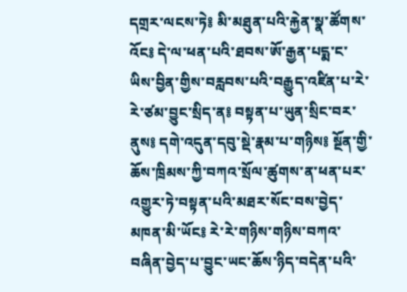དགྲར་ལངས་ཏེ༔ མི་མཐུན་པའི་རྐྱེན་སྣ་ཚོགས་འོང༔ དེ་ལ་ཕན་པའི་ཐབས་ཨོ་རྒྱན་པདྨ་ང་ཡིས་བྱིན་གྱིས་བརླབས་པའི་བརྒྱུད་འཛིན་པ་རེ་རེ་ཙམ་བྱུང་སྲིད་ན༔ བསྟན་པ་ཡུན་སྲིང་བར་ནུས༔ དགེ་འདུན་དབུ་སྡེ་རྣམ་པ་གཉིས༔ སྔོན་གྱི་ཆོས་ཁྲིམས་ཀྱི་བཀའ་སྲོལ་ཚུགས་ན་ཕན་པར་འགྱུར་ཏེ་བསྟན་པའི་མཐར་སོང་བས་བྱེད་མཁན་མི་ཡོང༔ རེ་རེ་གཉིས་གཉིས་བཀའ་བཞིན་བྱེད་པ་བྱུང་ཡང་ཆོས་ཉིད་བདེན་པའི་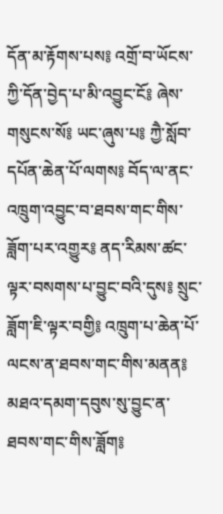དོན་མ་རྟོགས་པས༔ འགྲོ་བ་ཡོངས་ཀྱི་དོན་བྱེད་པ་མི་འབྱུང་ངོ༔ ཞེས་གསུངས་སོ༔ ཡང་ཞུས་པ༔ ཀྱཻ་སློབ་དཔོན་ཆེན་པོ་ལགས༔ བོད་ལ་ནང་འཁྲུག་འབྱུང་བ་ཐབས་གང་གིས་ཟློག་པར་འགྱུར༔ ནད་རིམས་ཚང་ལྟར་བསགས་པ་བྱུང་བའི་དུས༔ སྲུང་ཟློག་ཇི་ལྟར་བགྱི༔ འཁྲུག་པ་ཆེན་པོ་ལངས་ན་ཐབས་གང་གིས་མནན༔ མཐའ་དམག་དབུས་སུ་བྱུང་ན་ཐབས་གང་གིས་ཟློག༔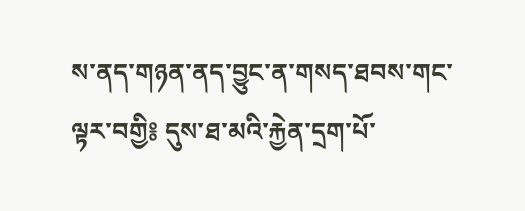ས་ནད་གཉན་ནད་བྱུང་ན་གསད་ཐབས་གང་ལྟར་བགྱི༔ དུས་ཐ་མའི་རྐྱེན་དྲག་པོ་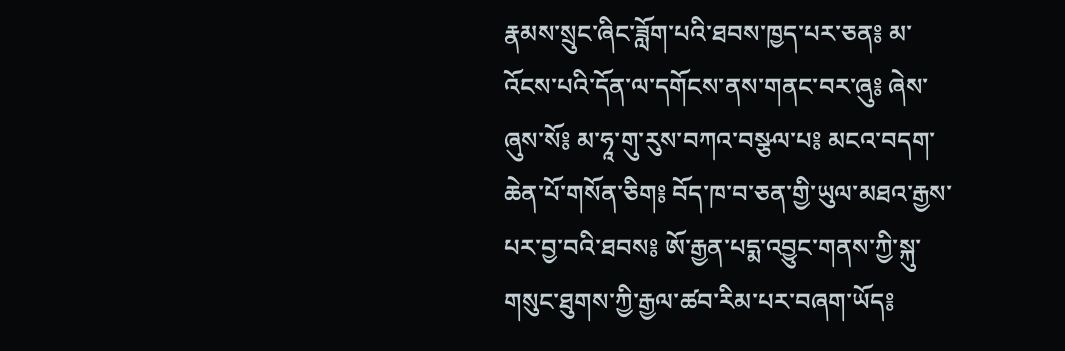རྣམས་སྲུང་ཞིང་ཟློག་པའི་ཐབས་ཁྱད་པར་ཅན༔ མ་འོངས་པའི་དོན་ལ་དགོངས་ནས་གནང་བར་ཞུ༔ ཞེས་ཞུས་སོ༔ མ་ཧཱ་གུ་རུས་བཀའ་བསྩལ་པ༔ མངའ་བདག་ཆེན་པོ་གསོན་ཅིག༔ བོད་ཁ་བ་ཅན་གྱི་ཡུལ་མཐའ་རྒྱས་པར་བྱ་བའི་ཐབས༔ ཨོ་རྒྱན་པདྨ་འབྱུང་གནས་ཀྱི་སྐུ་གསུང་ཐུགས་ཀྱི་རྒྱལ་ཚབ་རིམ་པར་བཞག་ཡོད༔